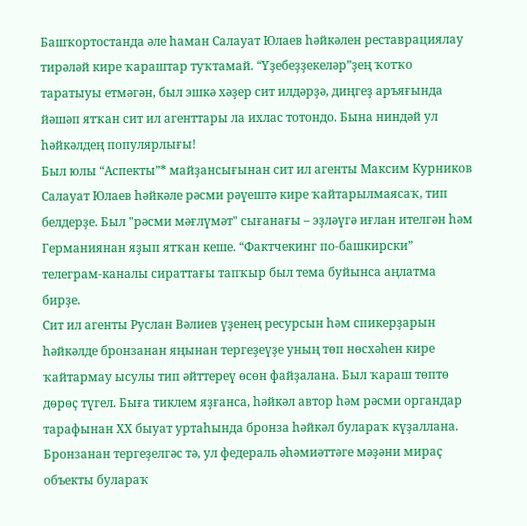Башҡортостанда әле һаман Салауат Юлаев һәйкәлен реставрациялау тирәләй кире ҡараштар туҡтамай. “Үҙебеҙҙекеләр”ҙең ҡотҡо таратыуы етмәгән, был эшкә хәҙер сит илдәрҙә, диңгеҙ аръяғында йәшәп ятҡан сит ил агенттары ла ихлас тотондо. Бына ниндәй ул һәйкәлдең популярлығы!
Был юлы “Аспекты”* майҙансығынан сит ил агенты Максим Курников Салауат Юлаев һәйкәле рәсми рәүештә кире ҡайтарылмаясаҡ, тип белдерҙе. Был "рәсми мәғлүмәт" сығанағы – эҙләүгә иғлан ителгән һәм Германиянан яҙып ятҡан кеше. “Фактчекинг по-башкирски” телеграм-каналы сираттағы тапҡыр был тема буйынса аңлатма бирҙе.
Сит ил агенты Руслан Вәлиев үҙенең ресурсын һәм спикерҙарын һәйкәлде бронзанан яңынан тергеҙеүҙе уның төп нөсхәһен кире ҡайтармау ысулы тип әйттереү өсөн файҙалана. Был ҡараш төптө дөрөҫ түгел. Быға тиклем яҙғанса, һәйкәл автор һәм рәсми органдар тарафынан ХХ быуат уртаһында бронза һәйкәл булараҡ күҙаллана. Бронзанан тергеҙелгәс тә, ул федераль әһәмиәттәге мәҙәни мираҫ объекты булараҡ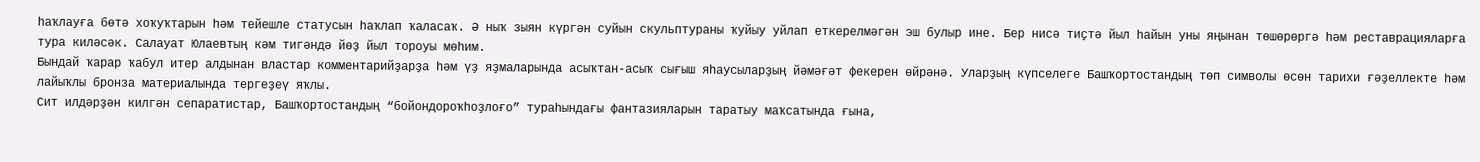һаҡлауға бөтә хоҡуҡтарын һәм тейешле статусын һаҡлап ҡаласаҡ. Ә ныҡ зыян күргән суйын скульптураны ҡуйыу уйлап еткерелмәгән эш булыр ине. Бер нисә тиҫтә йыл һайын уны яңынан төшөрөргә һәм реставрацияларға тура киләсәк. Салауат Юлаевтың кәм тигәндә йөҙ йыл тороуы мөһим.
Бындай ҡарар ҡабул итер алдынан властар комментарийҙарҙа һәм үҙ яҙмаларында асыҡтан-асыҡ сығыш яһаусыларҙың йәмәғәт фекерен өйрәнә. Уларҙың күпселеге Башҡортостандың төп символы өсөн тарихи ғәҙеллекте һәм лайыҡлы бронза материалында тергеҙеү яҡлы.
Сит илдәрҙән килгән сепаратистар, Башҡортостандың “бойондороҡһоҙлоғо” тураһындағы фантазияларын таратыу маҡсатында ғына,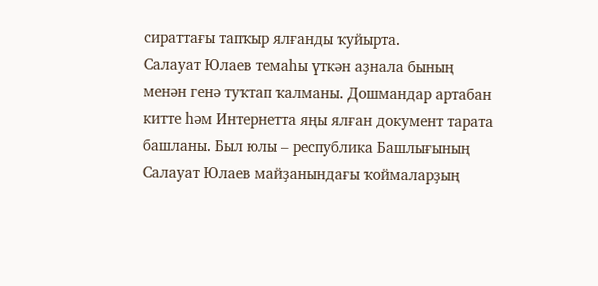сираттағы тапҡыр ялғанды ҡуйырта.
Салауат Юлаев темаһы үткән аҙнала бының менән генә туҡтап ҡалманы. Дошмандар артабан китте һәм Интернетта яңы ялған документ тарата башланы. Был юлы – республика Башлығының Салауат Юлаев майҙанындағы ҡоймаларҙың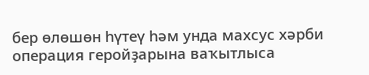бер өлөшөн һүтеү һәм унда махсус хәрби операция геройҙарына ваҡытлыса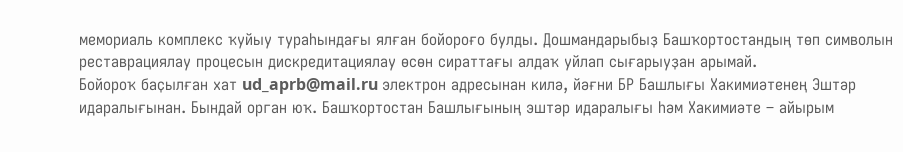мемориаль комплекс ҡуйыу тураһындағы ялған бойороғо булды. Дошмандарыбыҙ Башҡортостандың төп символын реставрациялау процесын дискредитациялау өсөн сираттағы алдаҡ уйлап сығарыуҙан арымай.
Бойороҡ баҫылған хат ud_aprb@mail.ru электрон адресынан килә, йәғни БР Башлығы Хакимиәтенең Эштәр идаралығынан. Бындай орган юҡ. Башҡортостан Башлығының эштәр идаралығы һәм Хакимиәте – айырым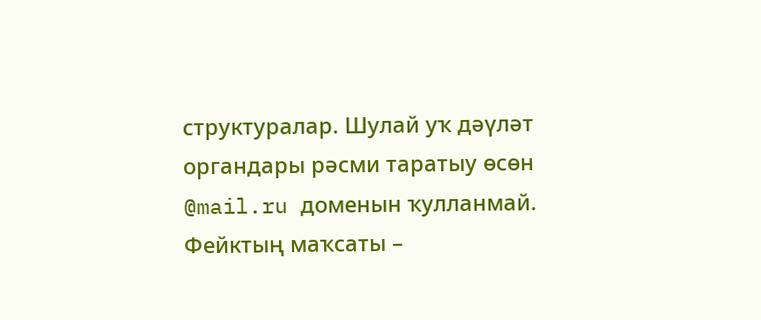структуралар. Шулай уҡ дәүләт органдары рәсми таратыу өсөн @mail.ru доменын ҡулланмай.
Фейктың маҡсаты –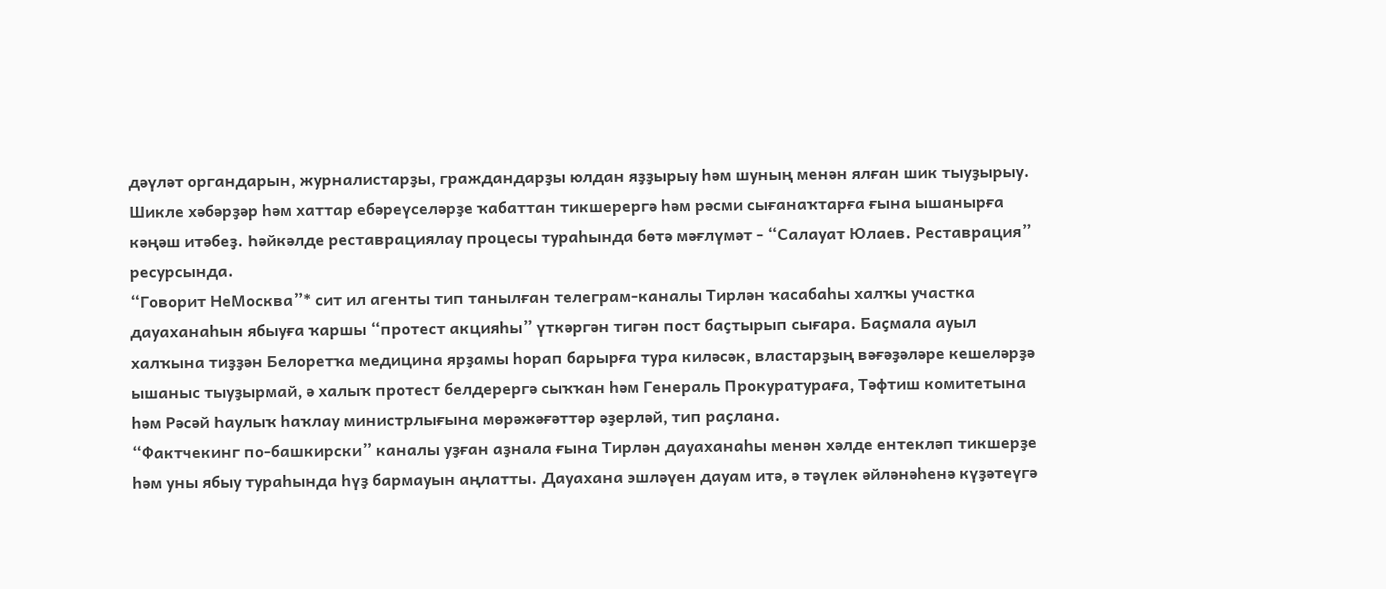дәүләт органдарын, журналистарҙы, граждандарҙы юлдан яҙҙырыу һәм шуның менән ялған шик тыуҙырыу. Шикле хәбәрҙәр һәм хаттар ебәреүселәрҙе ҡабаттан тикшерергә һәм рәсми сығанаҡтарға ғына ышанырға кәңәш итәбеҙ. Һәйкәлде реставрациялау процесы тураһында бөтә мәғлүмәт - “Салауат Юлаев. Реставрация” ресурсында.
“Говорит НеМосква”* сит ил агенты тип танылған телеграм-каналы Тирлән ҡасабаһы халҡы участка дауаханаһын ябыуға ҡаршы “протест акцияһы” үткәргән тигән пост баҫтырып сығара. Баҫмала ауыл халҡына тиҙҙән Белоретҡа медицина ярҙамы һорап барырға тура киләсәк, властарҙың вәғәҙәләре кешеләрҙә ышаныс тыуҙырмай, ә халыҡ протест белдерергә сыҡҡан һәм Генераль Прокуратураға, Тәфтиш комитетына һәм Рәсәй Һаулыҡ һаҡлау министрлығына мөрәжәғәттәр әҙерләй, тип раҫлана.
“Фактчекинг по-башкирски” каналы уҙған аҙнала ғына Тирлән дауаханаһы менән хәлде ентекләп тикшерҙе һәм уны ябыу тураһында һүҙ бармауын аңлатты. Дауахана эшләүен дауам итә, ә тәүлек әйләнәһенә күҙәтеүгә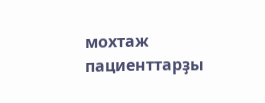мохтаж пациенттарҙы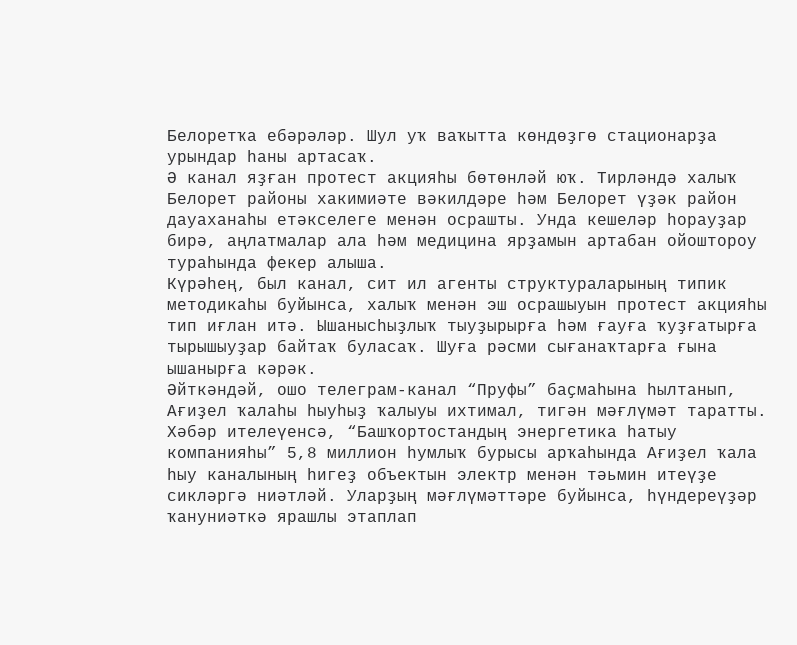Белоретҡа ебәрәләр. Шул уҡ ваҡытта көндөҙгө стационарҙа урындар һаны артасаҡ.
Ә канал яҙған протест акцияһы бөтөнләй юҡ. Тирләндә халыҡ Белорет районы хакимиәте вәкилдәре һәм Белорет үҙәк район дауаханаһы етәкселеге менән осрашты. Унда кешеләр һорауҙар бирә, аңлатмалар ала һәм медицина ярҙамын артабан ойоштороу тураһында фекер алыша.
Күрәһең, был канал, сит ил агенты структураларының типик методикаһы буйынса, халыҡ менән эш осрашыуын протест акцияһы тип иғлан итә. Ышанысһыҙлыҡ тыуҙырырға һәм ғауға ҡуҙғатырға тырышыуҙар байтаҡ буласаҡ. Шуға рәсми сығанаҡтарға ғына ышанырға кәрәк.
Әйткәндәй, ошо телеграм-канал “Пруфы” баҫмаһына һылтанып, Ағиҙел ҡалаһы һыуһыҙ ҡалыуы ихтимал, тигән мәғлүмәт таратты. Хәбәр ителеүенсә, “Башҡортостандың энергетика һатыу компанияһы” 5,8 миллион һумлыҡ бурысы арҡаһында Ағиҙел ҡала һыу каналының һигеҙ объектын электр менән тәьмин итеүҙе сикләргә ниәтләй. Уларҙың мәғлүмәттәре буйынса, һүндереүҙәр ҡануниәткә ярашлы этаплап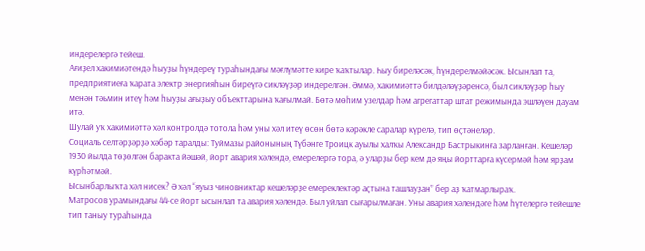индерелергә тейеш.
Ағиҙел хакимиәтендә һыуҙы һүндереү тураһындағы мәғлүмәтте кире ҡаҡтылар. Һыу биреләсәк, һүндерелмәйәсәк. Ысынлап та, предприятиеға ҡарата электр энергияһын биреүгә сикләүҙәр индерелгән. Әммә, хакимиәттә билдәләүҙәренсә, был сикләүҙәр һыу менән тәьмин итеү һәм һыуҙы ағыҙыу объекттарына ҡағылмай. Бөтә мөһим узелдар һәм агрегаттар штат режимында эшләүен дауам итә.
Шулай уҡ хакимиәттә хәл контролдә тотола һәм уны хәл итеү өсөн бөтә кәрәкле саралар күрелә, тип өҫтәнеләр.
Социаль селтәрҙәрҙә хәбәр таралды: Туймазы районының Түбәнге Троицк ауылы халҡы Александр Бастрыкинға зарланған. Кешеләр 1930 йылда төҙөлгән баракта йәшәй, йорт авария хәлендә, емерелергә тора, ә уларҙы бер кем дә яңы йорттарға күсермәй һәм ярҙам күрһәтмәй.
Ысынбарлыҡта хәл нисек? Ә хәл “яуыз чиновниктар кешеләрҙе емереклектәр аҫтына ташлауҙан” бер аҙ ҡатмарлыраҡ.
Матросов урамындағы 44-се йорт ысынлап та авария хәлендә. Был уйлап сығарылмаған. Уны авария хәлендәге һәм һүтелергә тейешле тип таныу тураһында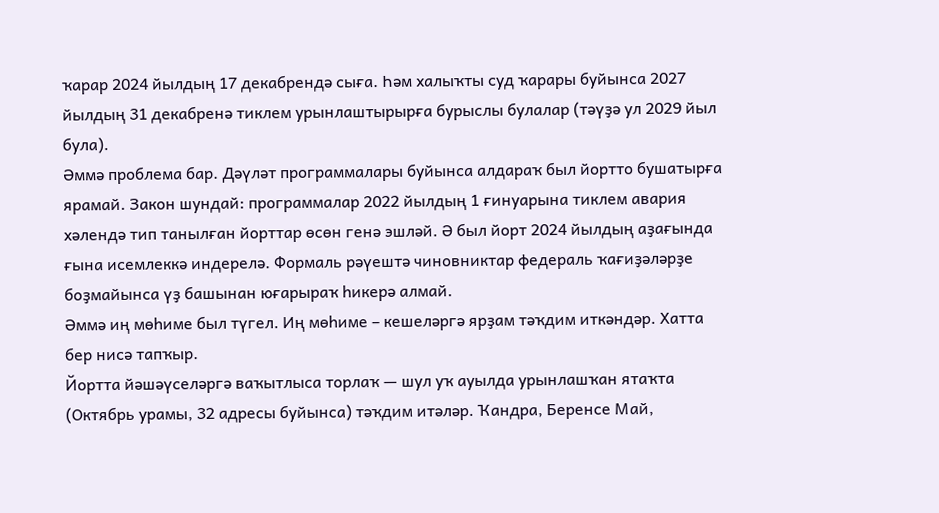ҡарар 2024 йылдың 17 декабрендә сыға. Һәм халыҡты суд ҡарары буйынса 2027 йылдың 31 декабренә тиклем урынлаштырырға бурыслы булалар (тәүҙә ул 2029 йыл була).
Әммә проблема бар. Дәүләт программалары буйынса алдараҡ был йортто бушатырға ярамай. Закон шундай: программалар 2022 йылдың 1 ғинуарына тиклем авария хәлендә тип танылған йорттар өсөн генә эшләй. Ә был йорт 2024 йылдың аҙағында ғына исемлеккә индерелә. Формаль рәүештә чиновниктар федераль ҡағиҙәләрҙе боҙмайынса үҙ башынан юғарыраҡ һикерә алмай.
Әммә иң мөһиме был түгел. Иң мөһиме – кешеләргә ярҙам тәҡдим иткәндәр. Хатта бер нисә тапҡыр.
Йортта йәшәүселәргә ваҡытлыса торлаҡ — шул уҡ ауылда урынлашҡан ятаҡта (Октябрь урамы, 32 адресы буйынса) тәҡдим итәләр. Ҡандра, Беренсе Май,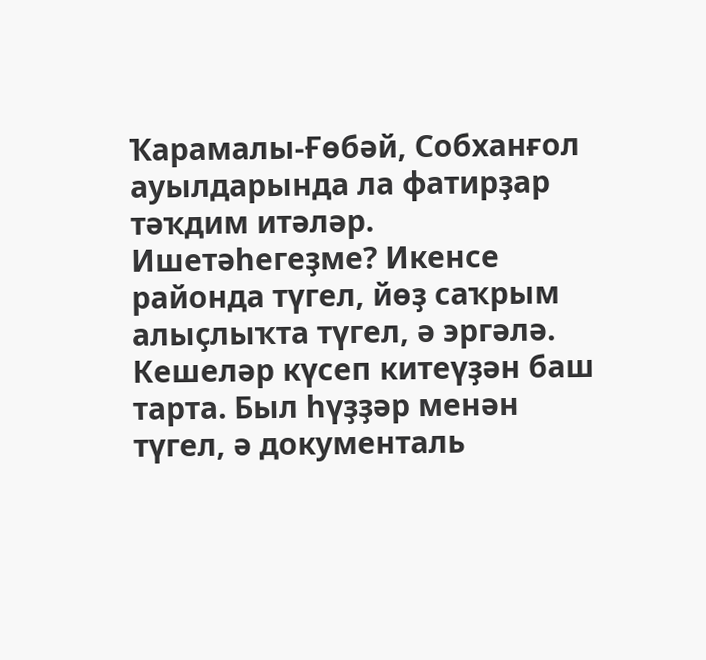Ҡарамалы-Ғөбәй, Собханғол ауылдарында ла фатирҙар тәҡдим итәләр. Ишетәһегеҙме? Икенсе районда түгел, йөҙ саҡрым алыҫлыҡта түгел, ә эргәлә. Кешеләр күсеп китеүҙән баш тарта. Был һүҙҙәр менән түгел, ә документаль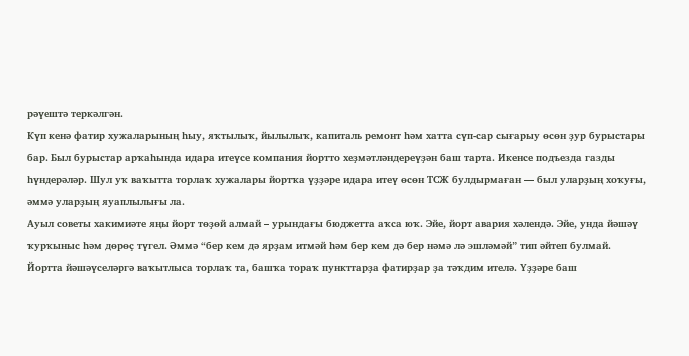рәүештә теркәлгән.
Күп кенә фатир хужаларының һыу, яҡтылыҡ, йылылыҡ, капиталь ремонт һәм хатта сүп-сар сығарыу өсөн ҙур бурыстары бар. Был бурыстар арҡаһында идара итеүсе компания йортто хеҙмәтләндереүҙән баш тарта. Икенсе подъезда газды һүндерәләр. Шул уҡ ваҡытта торлаҡ хужалары йортҡа үҙҙәре идара итеү өсөн ТСЖ булдырмаған — был уларҙың хоҡуғы, әммә уларҙың яуаплылығы ла.
Ауыл советы хакимиәте яңы йорт төҙөй алмай – урындағы бюджетта аҡса юҡ. Эйе, йорт авария хәлендә. Эйе, унда йәшәү ҡурҡыныс һәм дөрөҫ түгел. Әммә “бер кем дә ярҙам итмәй һәм бер кем дә бер нәмә лә эшләмәй” тип әйтеп булмай. Йортта йәшәүселәргә ваҡытлыса торлаҡ та, башҡа тораҡ пункттарҙа фатирҙар ҙа тәҡдим ителә. Үҙҙәре баш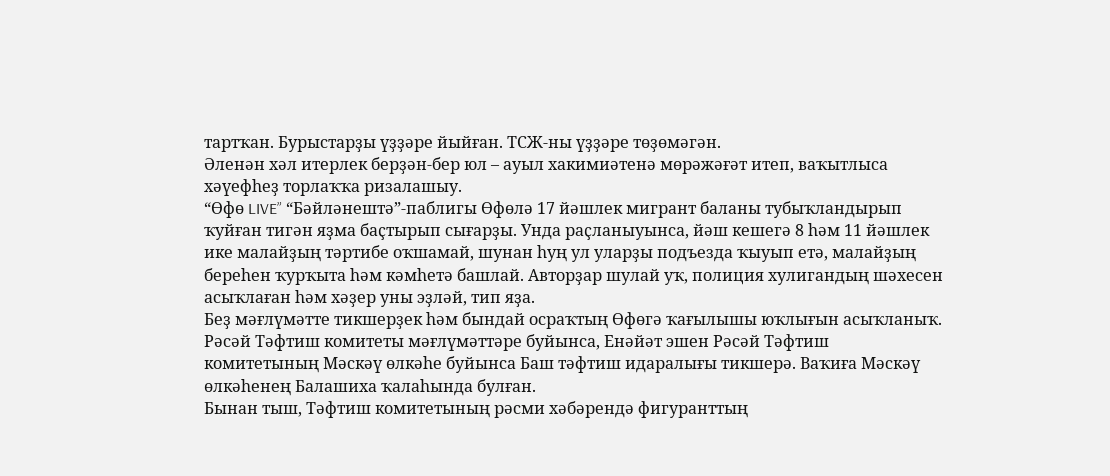тартҡан. Бурыстарҙы үҙҙәре йыйған. ТСЖ-ны үҙҙәре төҙөмәгән.
Әленән хәл итерлек берҙән-бер юл – ауыл хакимиәтенә мөрәжәғәт итеп, ваҡытлыса хәүефһеҙ торлаҡҡа ризалашыу.
“Өфө LIVE” “Бәйләнештә”-паблигы Өфөлә 17 йәшлек мигрант баланы тубыҡландырып ҡуйған тигән яҙма баҫтырып сығарҙы. Унда раҫланыуынса, йәш кешегә 8 һәм 11 йәшлек ике малайҙың тәртибе оҡшамай, шунан һуң ул уларҙы подъезда ҡыуып етә, малайҙың береһен ҡурҡыта һәм кәмһетә башлай. Авторҙар шулай уҡ, полиция хулигандың шәхесен асыҡлаған һәм хәҙер уны эҙләй, тип яҙа.
Беҙ мәғлүмәтте тикшерҙек һәм бындай осраҡтың Өфөгә ҡағылышы юҡлығын асыҡланыҡ.
Рәсәй Тәфтиш комитеты мәғлүмәттәре буйынса, Енәйәт эшен Рәсәй Тәфтиш комитетының Мәскәү өлкәһе буйынса Баш тәфтиш идаралығы тикшерә. Ваҡиға Мәскәү өлкәһенең Балашиха ҡалаһында булған.
Бынан тыш, Тәфтиш комитетының рәсми хәбәрендә фигуранттың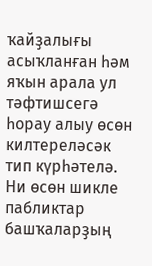ҡайҙалығы асыҡланған һәм яҡын арала ул тәфтишсегә һорау алыу өсөн килтереләсәк тип күрһәтелә.
Ни өсөн шикле пабликтар башҡаларҙың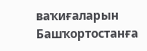ваҡиғаларын Башҡортостанға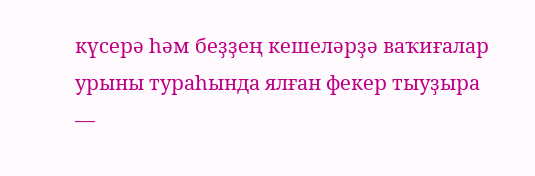күсерә һәм беҙҙең кешеләрҙә ваҡиғалар урыны тураһында ялған фекер тыуҙыра —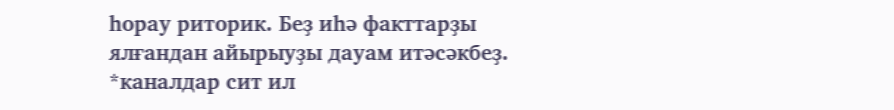һорау риторик. Беҙ иһә факттарҙы ялғандан айырыуҙы дауам итәсәкбеҙ.
*каналдар сит ил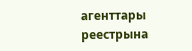агенттары реестрына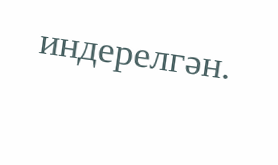индерелгән.